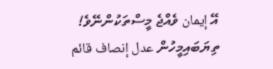އޭ إيمان ވެއްޖެ މީސްތަކުންނޭވެ! ތިޔަބައިމީހުން عدل إنصاف قائم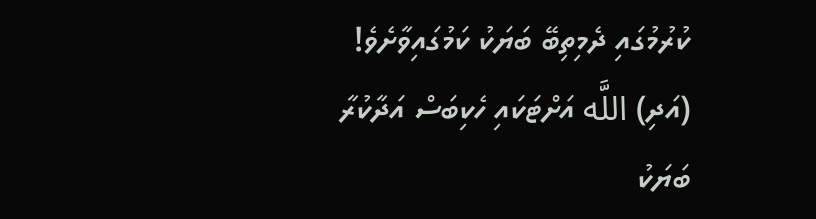ކުރުމުގައި ދެމިތިބޭ ބަޔަކު ކަމުގައިވާށެވެ! (އަދި) اللَّه އަށްޓަކައި ހެކިބަސް އަދާކުރާ ބަޔަކު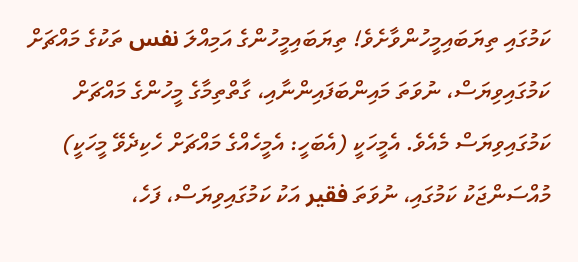ކަމުގައި ތިޔަބައިމީހުންވާށެވެ! ތިޔަބައިމީހުންގެ އަމިއްލަ نفس ތަކުގެ މައްޗަށް ކަމުގައިވިޔަސް، ނުވަތަ މައިންބަފައިންނާއި، ގާތްތިމާގެ މީހުންގެ މައްޗަށް ކަމުގައިވިޔަސް މެއެވެ. އެމީހަކީ (އެބަހީ: އެމީހެއްގެ މައްޗަށް ހެކިދެވޭ މީހަކީ) މުއްސަންޖަކު ކަމުގައި، ނުވަތަ فقير އަކު ކަމުގައިވިޔަސް، ފަހެ،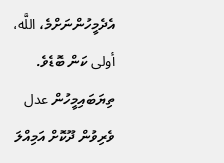އެދެމީހުންނަށްމެ، اللَّه، أولى ކަން ބޮޑެވެ. ތިޔަބައިމީހުން عدل ވެރިވުން ދޫކޮށް އަމިއްލަ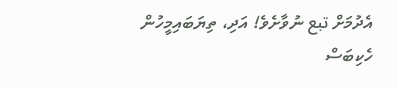އެދުމަށް تبع ނުވާށެވެ! އަދި، ތިޔަބައިމީހުން ހެކިބަސް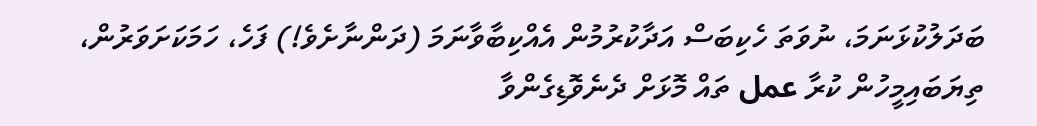ބަދަލުކުޅަނަމަ، ނުވަތަ ހެކިބަސް އަދާކުރުމުން އެއްކިބާވާނަމަ (ދަންނާށެވެ!) ފަހެ، ހަމަކަށަވަރުން، ތިޔަބައިމީހުން ކުރާ عمل ތައް މޮޅަށް ދެނެވޮޑިގެންވާ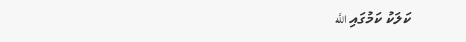ކަލަކު ކަމުގައި اللَّه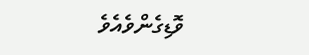ވޮޑިގެންވެއެވެ